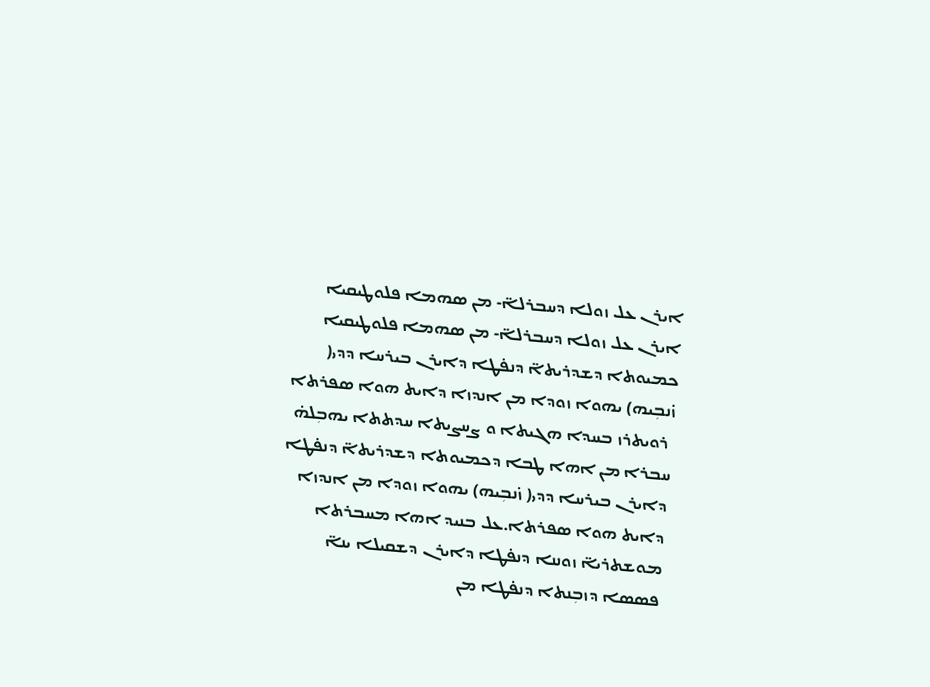ܐܝܪܢ ܥܠ ܙܘܠܐ ܕܚܒܪܠܐ̈- ܡܢ ܣܗܡܐ ܦܠܘܛܝܩܝܐ
ܐܝܪܢ ܥܠ ܙܘܠܐ ܕܚܒܪܠܐ̈- ܡܢ ܣܗܡܐ ܦܠܘܛܝܩܝܐ
ܟܡܝܘܬܐ ܕܫܕܪܝܬܐ̈ ܕܢܦ̇ܛܐ ܕܐܝܪܢ ܒܝܪܚܐ ܕܕܝ( ܙ̇ܢܒܼܝܗ) ܝܗܘܐ ܙܘܕܐ ܡܢ ܐܢܕܙܐ ܕܐܝܬ ܗܘܐ ܣܦܪܬܐ
 ܪܘܝܬܪܙ ܒܚܕܐ ܗܓܝܬܐ ܘ ܨܚܨܝܬܐ ܚܕܬܬܐ ܝܗܒܼܠܗ̇ ܚܒܪܐ ܡܢ ܐܗܐ ܛܒܐ ܕܟܡܝܘܬܐ ܕܫܕܪܝܬܐ̈ ܕܢܦ̇ܛܐ ܕܐܝܪܢ ܒܝܪܚܐ ܕܕܝ( ܙ̇ܢܒܼܝܗ) ܝܗܘܐ ܙܘܕܐ ܡܢ ܐܢܕܙܐ ܕܐܝܬ ܗܘܐ ܣܦܪܬܐ.ܥܠ ܒܢܝܕ ܐܗܐ ܡܚܒܪܬܐ ܡܘܫܬܪܝܐ̈ ܙܘܢܢܐ ܕܢܦ̇ܛܐ ܕܐܝܪܢ ܕܫܩܝܠܐ ܝܢܐ̈ ܦܣܣܐ ܕܙܒܼܢܬܐ ܕܢܦ̇ܛܐ ܡܢ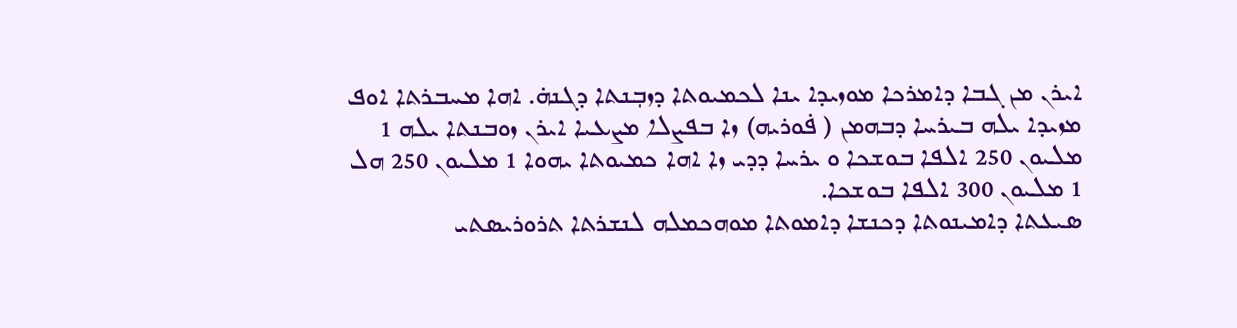ܐܝܪܢ ܡܢ ܓܒܐ ܕܐܡܪܟܐ ܡܘܙܝܕܐ ܝܢܐ ܠܟܡܝܘܬܐ ܕܙܒܼܢܬܐ ܕܓܢܗ̇. ܐܗܐ ܡܚܒܪܬܐ ܐܘܦ ܡܙܝܕܐ ܝܠܗ ܒܝܪܚܐ ܕܒܗܡܢ ( ܦ̇ܘܪܝܗ) ܙܐ ܒܦܨܠܐ ܡܨܥܝܐ ܐܝܪܢ ܙܘܒܢܬܐ ܝܠܗ 1 ܡܠܝܘܢ 250 ܐܠܦܐ ܒܘܫܟܐ ܘ ܝܪܚܐ ܕܕܝ ܙܐ ܐܗܐ ܟܡܝܘܬܐ ܝܗܘܐ 1 ܡܠܝܘܢ 250 ܗܠ 1 ܡܠܝܘܢ 300 ܐܠܦܐ ܒܘܫܟܐ.
ܣܝܥܬܐ ܕܐܡܝܢܘܬܐ ܕܟܢܫܐ ܕܐܡܘܬܐ ܡܘܗܟܡܠܗ ܠܢܫܪܬܐ ܬܪܘܪܝܣܬܝ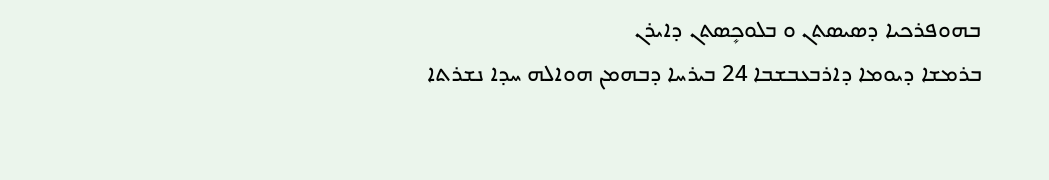ܒܗܘܦܪܟܝܐ ܕܣܝܣܬܢ ܘ ܒܠܘܟܻܣܬܢ ܕܐܝܪܢ
ܒܪܡܫܐ ܕܝܘܡܐ ܕܐܪܒܥܒܫܒܐ 24 ܒܝܪܚܐ ܕܒܗܡܢ ܗܘܐܠܗ ܚܕܐ ܢܫܪܬܐ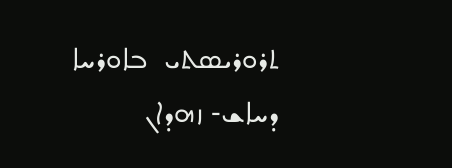ܬܪܘܪܝܣܬܝ  ܒܐܘܪܚܐ ܕܚܐܫ- ܙܗܕܐܢ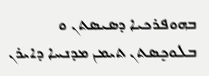ܒܗܘܦܪܟܝܐ ܕܣܝܣܬܢ ܘ ܒܠܘܟܻܣܬܢ ܬܝܡܢ ܡܕܢܚܐ ܕܐܝܪܢ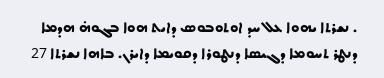. ܢܫܪܬܐ ܝܗܘܐ ܥܠ ܚܕ ܐܘܬܘܒܘܣ ܕܐܝܬ ܗܘܐ ܒܓܘܗ̇ ܗܕܡܐ ܕܢܛܪ ܬܚܘܡܐ ܕܓܝܣܐ ܕܢܛܘܪܐ ܕܩܘܝܡܐ ܕܐܝܪܢ. ܒܐܗܐ ܢܫܪܬܐ 27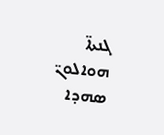ܓܢܬܐ̈ ܗܘܐܠܘܢ̈ ܣܗܕܐ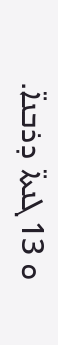ܘ 13 ܓܢܬܐ̈ ܕܪܒܢܐ̈.